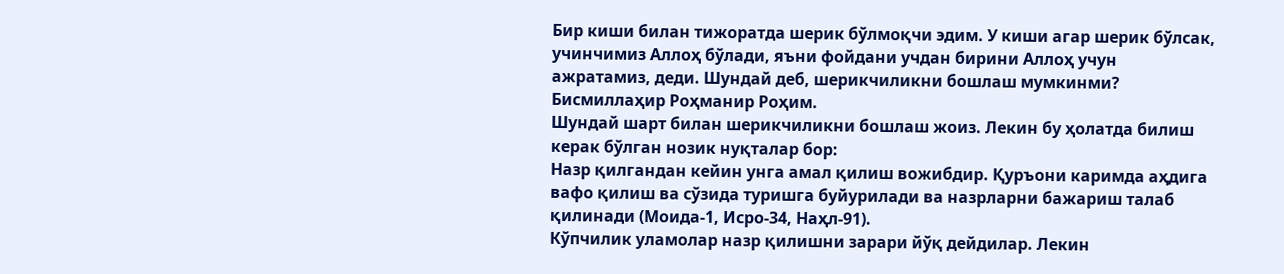Бир киши билан тижоратда шерик бўлмоқчи эдим. У киши агар шерик бўлсак, учинчимиз Аллоҳ бўлади, яъни фойдани учдан бирини Аллоҳ учун ажратамиз, деди. Шундай деб, шерикчиликни бошлаш мумкинми?
Бисмиллаҳир Роҳманир Роҳим.
Шундай шарт билан шерикчиликни бошлаш жоиз. Лекин бу ҳолатда билиш керак бўлган нозик нуқталар бор:
Назр қилгандан кейин унга амал қилиш вожибдир. Қуръони каримда аҳдига вафо қилиш ва сўзида туришга буйурилади ва назрларни бажариш талаб қилинади (Моида-1, Исро-34, Наҳл-91).
Кўпчилик уламолар назр қилишни зарари йўқ дейдилар. Лекин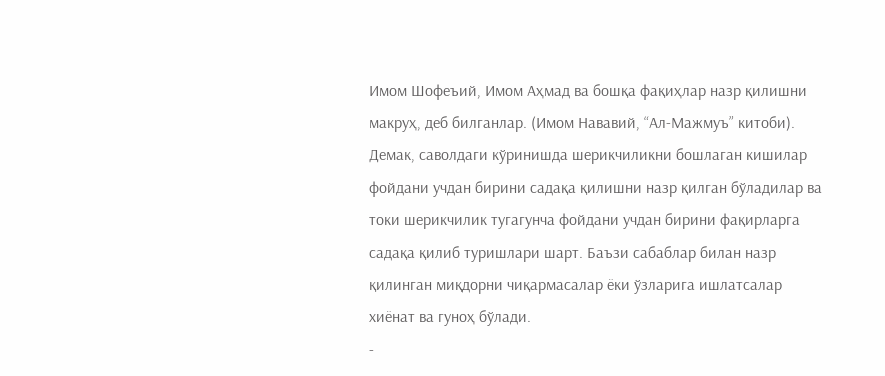Имом Шофеъий, Имом Аҳмад ва бошқа фақиҳлар назр қилишни макруҳ, деб билганлар. (Имом Нававий, “Ал-Мажмуъ” китоби).
Демак, саволдаги кўринишда шерикчиликни бошлаган кишилар фойдани учдан бирини садақа қилишни назр қилган бўладилар ва токи шерикчилик тугагунча фойдани учдан бирини фақирларга садақа қилиб туришлари шарт. Баъзи сабаблар билан назр қилинган миқдорни чиқармасалар ёки ўзларига ишлатсалар хиёнат ва гуноҳ бўлади.
-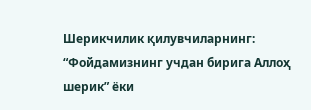Шерикчилик қилувчиларнинг: “Фойдамизнинг учдан бирига Аллоҳ шерик” ёки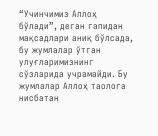“Учинчимиз Аллоҳ бўлади”, деган гапидан мақсадлари аниқ бўлсада, бу жумлалар ўтган улуғларимизнинг сўзларида учрамайди. Бу жумлалар Аллоҳ таолога нисбатан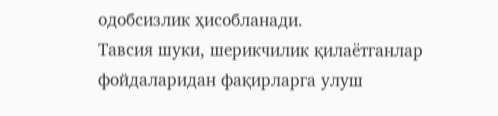одобсизлик ҳисобланади.
Тавсия шуки, шерикчилик қилаётганлар фойдаларидан фақирларга улуш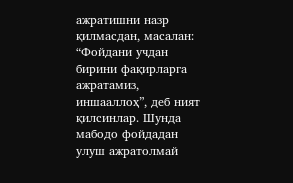ажратишни назр қилмасдан, масалан: “Фойдани учдан бирини фақирларга ажратамиз, иншааллоҳ”, деб ният қилсинлар. Шунда мабодо фойдадан улуш ажратолмай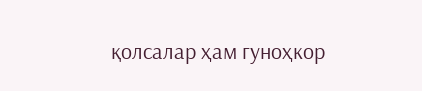қолсалар ҳам гуноҳкор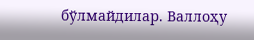бўлмайдилар. Валлоҳу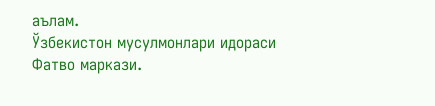аълам.
Ўзбекистон мусулмонлари идораси Фатво маркази.